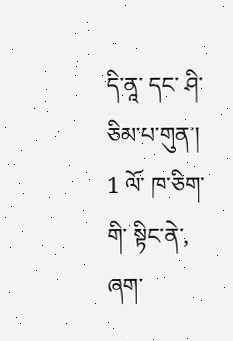དི་ནཱ་ དང་ ཤི་ཅིམ་པ་གུན་།
1 ལོ་ ཁ་ཅིག་གི་ སྟིང་ནེ་, ཞག་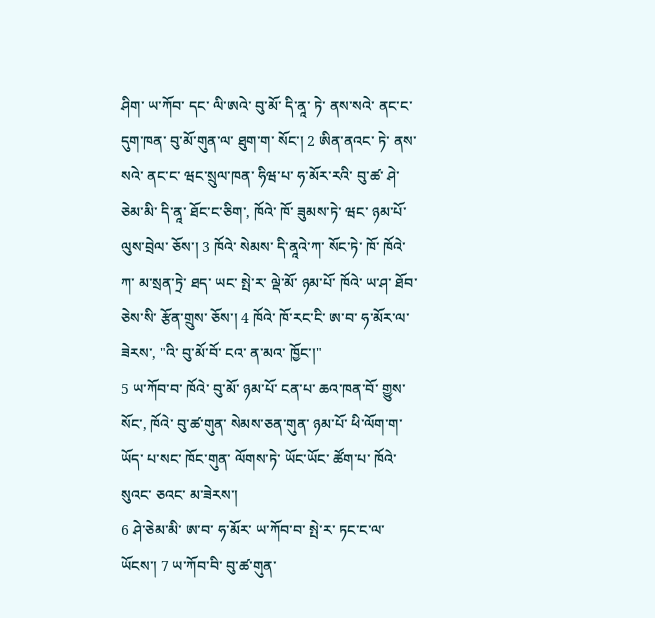ཤིག་ ཡ་ཀོབ་ དང་ ལི་ཨའེ་ བུ་མོ་ དི་ནཱ་ ཏེ་ ནས་སའེ་ ནང་ང་ དུག་ཁན་ བུ་མོ་གུན་ལ་ ཐུག་ག་ སོང་། 2 ཨིན་ནའང་ ཏེ་ ནས་སའེ་ ནང་ང་ ཝང་སྲུལ་ཁན་ ཧིཝ་པ་ ཧ་མོར་རའི་ བུ་ཚ་ ཤེ་ཅེམ་མི་ དི་ནཱ་ ཐོང་ང་ཅིག་, ཁོའེ་ ཁོ་ ཟུམས་ཏེ་ ཝང་ ཉམ་པོ་ ལུས་བྲེལ་ ཅོས་། 3 ཁོའེ་ སེམས་ དི་ནཱའེ་ཀ་ སོང་ཏེ་ ཁོ་ ཁོའེ་ཀ་ མ་སྲན་ཏྲེ་ ཐད་ ཡང་ སྤེ་ར་ ལྡེ་མོ་ ཉམ་པོ་ ཁོའེ་ ཡ་ཤ་ ཐོབ་ཅེས་སི་ རྩོན་གྲུས་ ཅོས་། 4 ཁོའེ་ ཁོ་རང་ངི་ ཨ་བ་ ཧ་མོར་ལ་ ཟེརས་, "འི་ བུ་མོ་བོ་ ངའ་ ན་མའ་ ཁྱོང་།"
5 ཡ་ཀོབ་བ་ ཁོའེ་ བུ་མོ་ ཉམ་པོ་ ངན་པ་ ཆའ་ཁན་བོ་ གྱུས་སོང་, ཁོའེ་ བུ་ཚ་གུན་ སེམས་ཅན་གུན་ ཉམ་པོ་ ཕི་ལོག་ག་ ཡོད་ པ་སང་ ཁོང་གུན་ ལོགས་ཏེ་ ཡོང་ཡོང་ ཚོག་པ་ ཁོའེ་ སུའང་ ཅའང་ མ་ཟེརས་།
6 ཤེ་ཅེམ་མི་ ཨ་བ་ ཧ་མོར་ ཡ་ཀོབ་བ་ སྤེ་ར་ ཏང་ང་ལ་ ཡོངས་། 7 ཡ་ཀོབ་བི་ བུ་ཚ་གུན་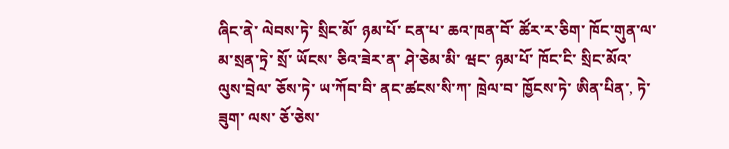ཞིང་ནེ་ ལེབས་ཏེ་ སྲིང་མོ་ ཉམ་པོ་ ངན་པ་ ཆའ་ཁན་བོ་ ཚོར་ར་ཅིག་ ཁོང་གུན་ལ་ མ་སྲན་ཏྲེ་ སྲོ་ ཡོངས་ ཅིའ་ཟེར་ན་ ཤེ་ཅེམ་མི་ ཝང་ ཉམ་པོ་ ཁོང་ངི་ སྲིང་མོའ་ ལུས་བྲེལ་ ཅོས་ཏེ་ ཡ་ཀོབ་བི་ ནང་ཚངས་སི་ཀ་ ཁྲེལ་བ་ ཁྱོངས་ཏེ་ ཨིན་པིན་, ཏེ་ཟུག་ ལས་ ཅོ་ཅེས་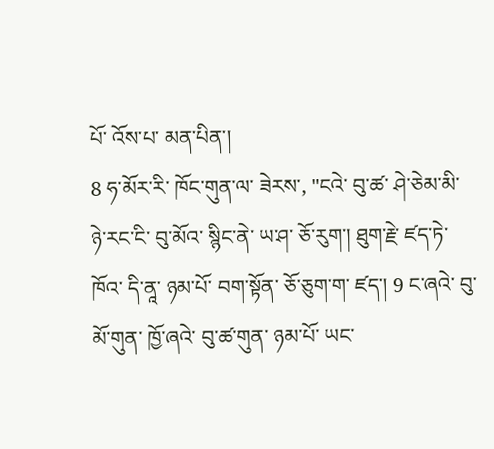པོ་ འོས་པ་ མན་པིན་།
8 ཧ་མོར་རི་ ཁོང་གུན་ལ་ ཟེརས་, "ངའེ་ བུ་ཚ་ ཤེ་ཅེམ་མི་ ཉེ་རང་ངི་ བུ་མོའ་ སྙིང་ནེ་ ཡ་ཤ་ ཅོ་རུག་། ཐུག་རྗེ་ ཛད་ཏེ་ ཁོའ་ དི་ནཱ་ ཉམ་པོ་ བག་སྟོན་ ཅོ་ཅུག་ག་ ཛད་། 9 ང་ཞའེ་ བུ་མོ་གུན་ ཁྱོ་ཞའེ་ བུ་ཚ་གུན་ ཉམ་པོ་ ཡང་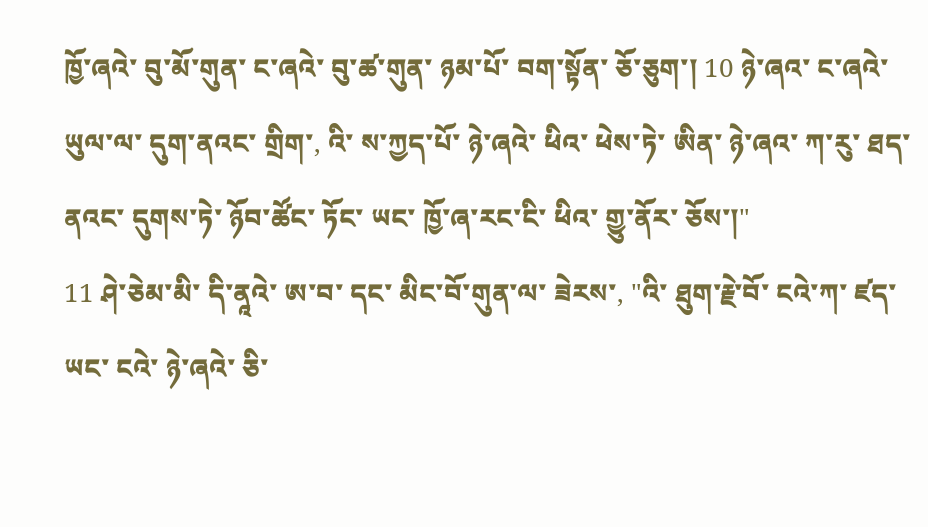ཁྱོ་ཞའེ་ བུ་མོ་གུན་ ང་ཞའེ་ བུ་ཚ་གུན་ ཉམ་པོ་ བག་སྟོན་ ཅོ་ཅུག་། 10 ཉེ་ཞའ་ ང་ཞའེ་ ཡུལ་ལ་ དུག་ནའང་ གྲིག་, འི་ ས་ཀྱད་པོ་ ཉེ་ཞའེ་ ཕིའ་ ཕེས་ཏེ་ ཨིན་ ཉེ་ཞའ་ ཀ་རུ་ ཐད་ནའང་ དུགས་ཏེ་ ཉོབ་ཚོང་ ཏོང་ ཡང་ ཁྱོ་ཞ་རང་ངི་ ཕིའ་ གྱུ་ནོར་ ཅོས་།"
11 ཤེ་ཅེམ་མི་ དི་ནཱའེ་ ཨ་བ་ དང་ མིང་བོ་གུན་ལ་ ཟེརས་, "འི་ ཐུག་རྗེ་བོ་ ངའེ་ཀ་ ཛད་ ཡང་ ངའེ་ ཉེ་ཞའེ་ ཅི་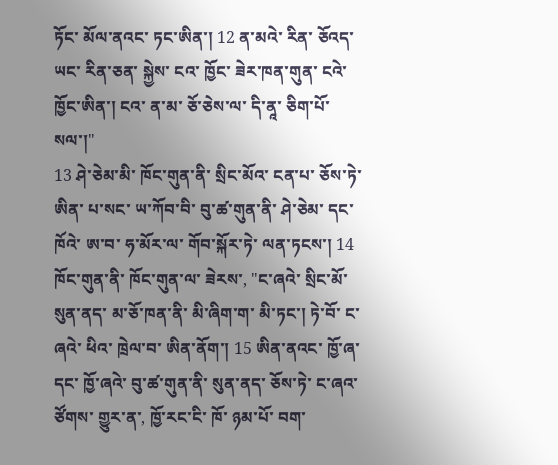ཏོང་ མོལ་ནའང་ ཏང་ཨིན་། 12 ན་མའེ་ རིན་ ཅོའད་ ཡང་ རིན་ཅན་ སྐྱེས་ ངའ་ ཁྱོང་ ཟེར་ཁན་གུན་ ངའེ་ ཁྱོང་ཨིན་། ངའ་ ན་མ་ ཅོ་ཅེས་ལ་ དི་ནཱ་ ཅིག་པོ་ སལ་།"
13 ཤེ་ཅེམ་མི་ ཁོང་གུན་ནི་ སྲིང་མོའ་ ངན་པ་ ཅོས་ཏེ་ ཨིན་ པ་སང་ ཡ་ཀོབ་བི་ བུ་ཚ་གུན་ནི་ ཤེ་ཅེམ་ དང་ ཁོའེ་ ཨ་བ་ ཧ་མོར་ལ་ གོབ་སྐོར་ཏེ་ ལན་ཏངས་། 14 ཁོང་གུན་ནི་ ཁོང་གུན་ལ་ ཟེརས་, "ང་ཞའེ་ སྲིང་མོ་ སུན་ནད་ མ་ཅོ་ཁན་ནི་ མི་ཞིག་ག་ མི་ཏང་། ཏེ་བོ་ ང་ཞའེ་ ཕིའ་ ཁྲེལ་བ་ ཨིན་ནོག་། 15 ཨིན་ནའང་ ཁྱོ་ཞ་ དང་ ཁྱོ་ཞའེ་ བུ་ཚ་གུན་ནི་ སུན་ནད་ ཅོས་ཏེ་ ང་ཞའ་ ཙོགས་ གྱུར་ན་, ཁྱོ་རང་ངི་ ཁོ་ ཉམ་པོ་ བག་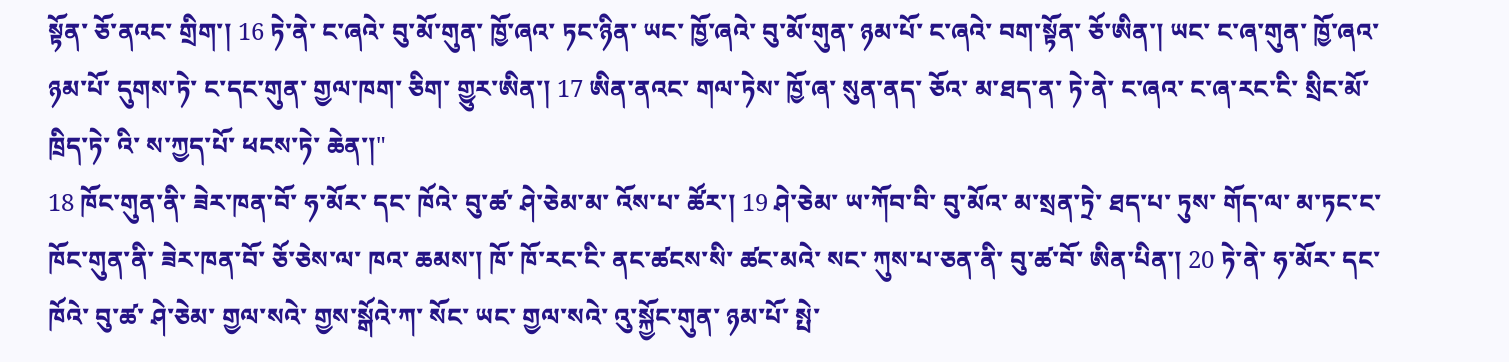སྟོན་ ཅོ་ནའང་ གྲིག་། 16 ཏེ་ནེ་ ང་ཞའེ་ བུ་མོ་གུན་ ཁྱོ་ཞའ་ ཏང་ཉིན་ ཡང་ ཁྱོ་ཞའེ་ བུ་མོ་གུན་ ཉམ་པོ་ ང་ཞའེ་ བག་སྟོན་ ཅོ་ཨིན་། ཡང་ ང་ཞ་གུན་ ཁྱོ་ཞའ་ ཉམ་པོ་ དུགས་ཏེ་ ང་དང་གུན་ གྱལ་ཁག་ ཅིག་ གྱུར་ཨིན་། 17 ཨིན་ནའང་ གལ་ཏེས་ ཁྱོ་ཞ་ སུན་ནད་ ཅོའ་ མ་ཐད་ན་ ཏེ་ནེ་ ང་ཞའ་ ང་ཞ་རང་ངི་ སྲིང་མོ་ ཁྲིད་ཏེ་ འི་ ས་ཀྱད་པོ་ ཕངས་ཏེ་ ཆེན་།"
18 ཁོང་གུན་ནི་ ཟེར་ཁན་བོ་ ཧ་མོར་ དང་ ཁོའེ་ བུ་ཚ་ ཤེ་ཅེམ་མ་ འོས་པ་ ཚོར་། 19 ཤེ་ཅེམ་ ཡ་ཀོབ་བི་ བུ་མོའ་ མ་སྲན་ཏྲེ་ ཐད་པ་ ཏུས་ གོད་ལ་ མ་ཏང་ང་ ཁོང་གུན་ནི་ ཟེར་ཁན་བོ་ ཅོ་ཅེས་ལ་ ཁའ་ ཆམས་། ཁོ་ ཁོ་རང་ངི་ ནང་ཚངས་སི་ ཚང་མའེ་ སང་ ཀུས་པ་ཅན་ནི་ བུ་ཚ་བོ་ ཨིན་པིན་། 20 ཏེ་ནེ་ ཧ་མོར་ དང་ ཁོའེ་ བུ་ཚ་ ཤེ་ཅེམ་ གྱལ་སའེ་ གྱས་སྒོའེ་ཀ་ སོང་ ཡང་ གྱལ་སའེ་ འུ་སྐྱོང་གུན་ ཉམ་པོ་ སྤེ་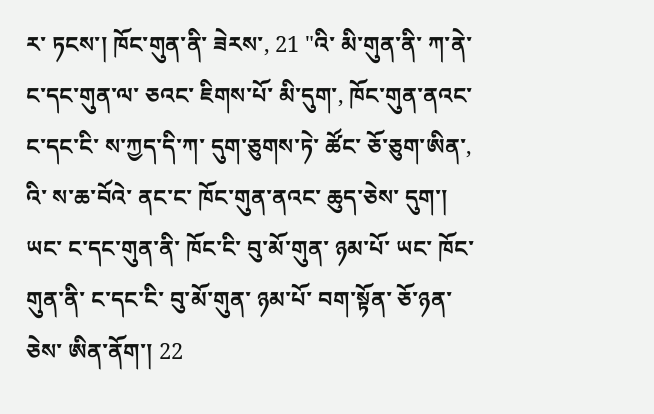ར་ ཏངས་། ཁོང་གུན་ནི་ ཟེརས་, 21 "འི་ མི་གུན་ནི་ ཀ་ནེ་ ང་དང་གུན་ལ་ ཅའང་ ཇིགས་པོ་ མི་དུག་, ཁོང་གུན་ནའང་ ང་དང་ངི་ ས་ཀྱད་དི་ཀ་ དུག་ཅུགས་ཏེ་ ཚོང་ ཅོ་ཅུག་ཨིན་, འི་ ས་ཆ་བོའེ་ ནང་ང་ ཁོང་གུན་ནའང་ ཆུད་ཅེས་ དུག་། ཡང་ ང་དང་གུན་ནི་ ཁོང་ངི་ བུ་མོ་གུན་ ཉམ་པོ་ ཡང་ ཁོང་གུན་ནི་ ང་དང་ངི་ བུ་མོ་གུན་ ཉམ་པོ་ བག་སྟོན་ ཅོ་ཉན་ཅེས་ ཨིན་ནོག་། 22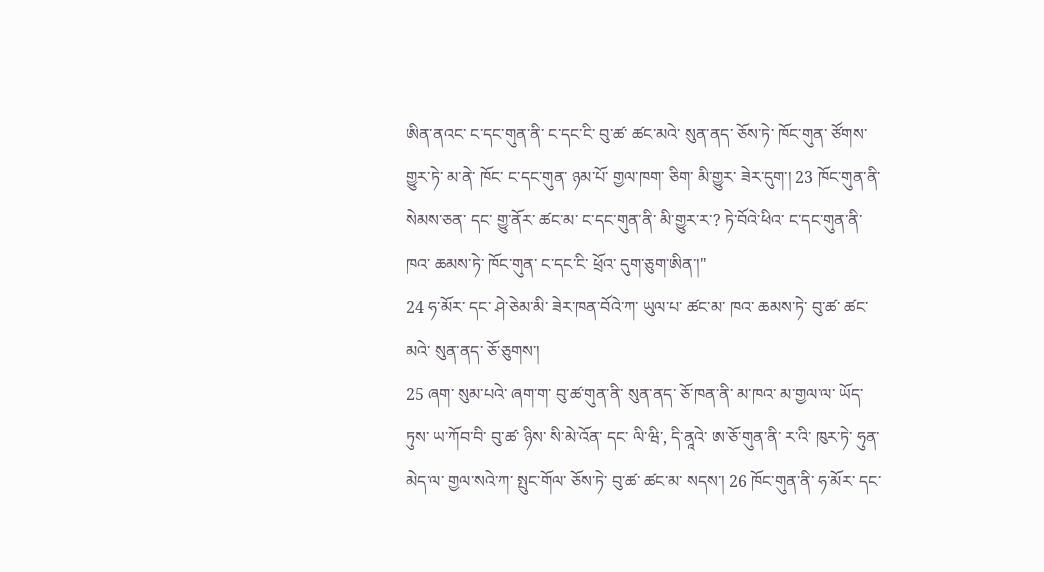ཨིན་ནའང་ ང་དང་གུན་ནི་ ང་དང་ངི་ བུ་ཚ་ ཚང་མའེ་ སུན་ནད་ ཅོས་ཏེ་ ཁོང་གུན་ ཙོགས་ གྱུར་ཏེ་ མ་ནེ་ ཁོང་ ང་དང་གུན་ ཉམ་པོ་ གྱལ་ཁག་ ཅིག་ མི་གྱུར་ ཟེར་དུག་། 23 ཁོང་གུན་ནི་ སེམས་ཅན་ དང་ གྱུ་ནོར་ ཚང་མ་ ང་དང་གུན་ནི་ མི་གྱུར་ར་? ཏེ་བོའེ་ཕིའ་ ང་དང་གུན་ནི་ ཁའ་ ཆམས་ཏེ་ ཁོང་གུན་ ང་དང་ངི་ ཕྲོའ་ དུག་ཅུག་ཨིན་།"
24 ཧ་མོར་ དང་ ཤེ་ཅེམ་མི་ ཟེར་ཁན་བོའེ་ཀ་ ཡུལ་པ་ ཚང་མ་ ཁའ་ ཆམས་ཏེ་ བུ་ཚ་ ཚང་མའེ་ སུན་ནད་ ཅོ་ཅུགས་།
25 ཞག་ སུམ་པའེ་ ཞག་ག་ བུ་ཚ་གུན་ནི་ སུན་ནད་ ཅོ་ཁན་ནི་ མ་ཁའ་ མ་གྱལ་ལ་ ཡོད་ཏུས་ ཡ་ཀོབ་བི་ བུ་ཚ་ ཉིས་ སི་མེ་འོན་ དང་ ལི་ཝི་, དི་ནཱའེ་ ཨ་ཅོ་གུན་ནི་ ར་འི་ ཁུར་ཏེ་ ཧུན་མེད་ལ་ གྱལ་སའེ་ཀ་ སྤུང་གོལ་ ཅོས་ཏེ་ བུ་ཚ་ ཚང་མ་ སདས་། 26 ཁོང་གུན་ནི་ ཧ་མོར་ དང་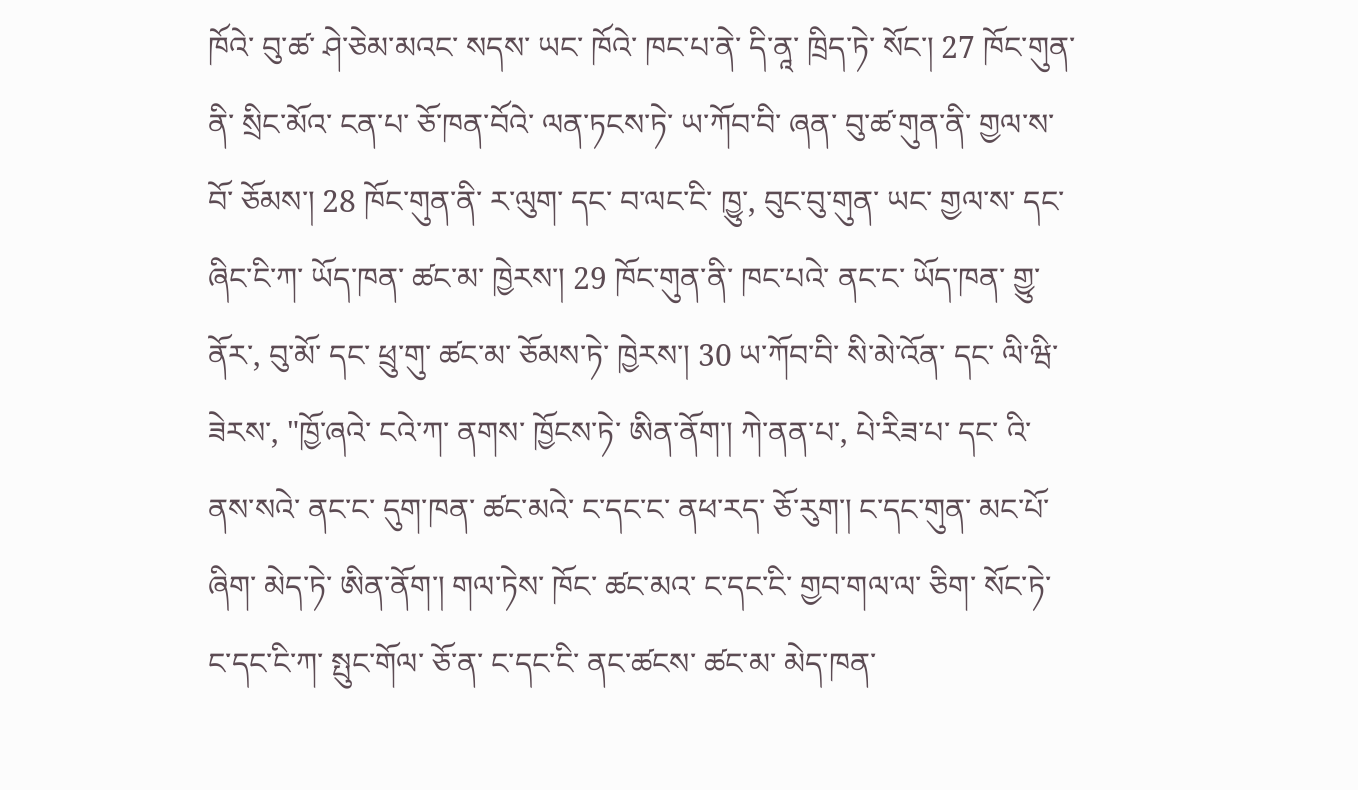ཁོའེ་ བུ་ཚ་ ཤེ་ཅེམ་མའང་ སདས་ ཡང་ ཁོའེ་ ཁང་པ་ནེ་ དི་ནཱ་ ཁྲིད་ཏེ་ སོང་། 27 ཁོང་གུན་ནི་ སྲིང་མོའ་ ངན་པ་ ཅོ་ཁན་བོའེ་ ལན་ཏངས་ཏེ་ ཡ་ཀོབ་བི་ ཞན་ བུ་ཚ་གུན་ནི་ གྱལ་ས་བོ་ ཅོམས་། 28 ཁོང་གུན་ནི་ ར་ལུག་ དང་ བ་ལང་ངི་ ཁྱུ་, བུང་བུ་གུན་ ཡང་ གྱལ་ས་ དང་ ཞིང་ངི་ཀ་ ཡོད་ཁན་ ཚང་མ་ ཁྱེརས་། 29 ཁོང་གུན་ནི་ ཁང་པའེ་ ནང་ང་ ཡོད་ཁན་ གྱུ་ནོར་, བུ་མོ་ དང་ ཕྲུ་གུ་ ཚང་མ་ ཅོམས་ཏེ་ ཁྱེརས་། 30 ཡ་ཀོབ་བི་ སི་མེ་འོན་ དང་ ལི་ཝི་ ཟེརས་, "ཁྱོ་ཞའེ་ ངའེ་ཀ་ ནགས་ ཁྱོངས་ཏེ་ ཨིན་ནོག་། ཀེ་ནན་པ་, པེ་རིཟ་པ་ དང་ འི་ ནས་སའེ་ ནང་ང་ དུག་ཁན་ ཚང་མའེ་ ང་དང་ང་ ནཕ་རད་ ཅོ་རུག་། ང་དང་གུན་ མང་པོ་ཞིག་ མེད་ཏེ་ ཨིན་ནོག་། གལ་ཏེས་ ཁོང་ ཚང་མའ་ ང་དང་ངི་ གྱབ་གལ་ལ་ ཅིག་ སོང་ཏེ་ ང་དང་ངི་ཀ་ སྤུང་གོལ་ ཅོ་ན་ ང་དང་ངི་ ནང་ཚངས་ ཚང་མ་ མེད་ཁན་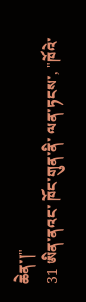ཆེན་།"
31 ཨིན་ནའང་ ཁོང་གུན་ནི་ ལན་ཏངས་, "ཁོའེ་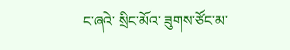ང་ཞའེ་ སྲིང་མོའ་ ཟུགས་ཙོང་མ་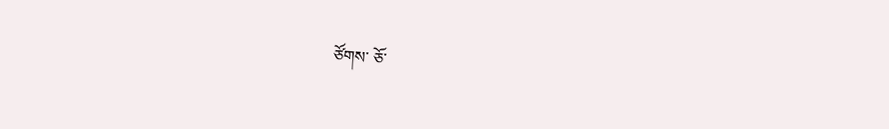ཙོགས་ ཅོ་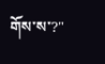གོས་ས་?"